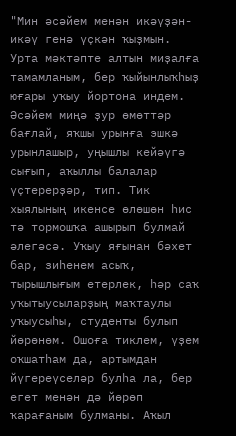"Мин әсәйем менән икәүҙән-икәү генә үҫкән ҡыҙмын. Урта мәктәпте алтын миҙалға тамамланым, бер ҡыйынлыҡһыҙ юғары уҡыу йортона индем.
Әсәйем миңә ҙур өмөттәр бағлай, яҡшы урынға эшкә урынлашыр, уңышлы кейәүгә сығып, аҡыллы балалар үҫтерерҙәр, тип. Тик хыялының икенсе өлөшөн һис тә тормошҡа ашырып булмай әлегәсә. Уҡыу яғынан бәхет бар, зиһенем асыҡ, тырышлығым етерлек, һәр саҡ уҡытыусыларҙың маҡтаулы уҡыусыһы, студенты булып йөрөнөм. Ошоға тиклем, үҙем оҡшатһам да, артымдан йүгереүселәр булһа ла, бер егет менән дә йөрөп ҡарағаным булманы. Аҡыл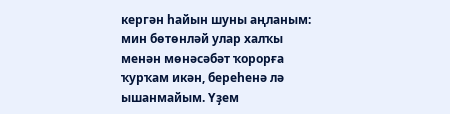кергән һайын шуны аңланым: мин бөтөнләй улар халҡы менән мөнәсәбәт ҡорорға ҡурҡам икән, береһенә лә ышанмайым. Үҙем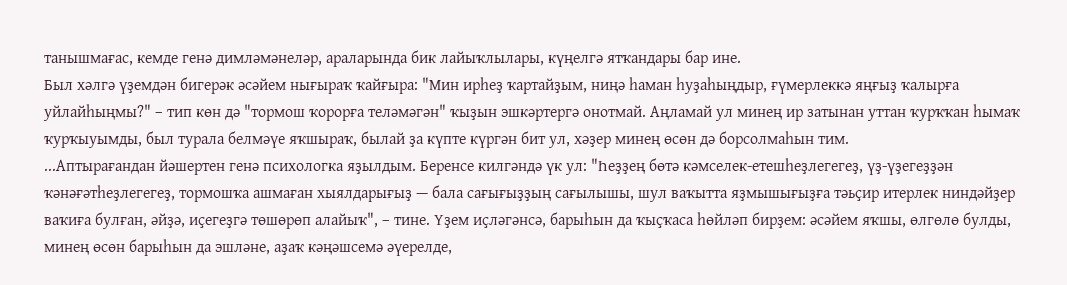танышмағас, кемде генә димләмәнеләр, араларында бик лайыҡлылары, күңелгә ятҡандары бар ине.
Был хәлгә үҙемдән бигерәк әсәйем нығыраҡ ҡайғыра: "Мин ирһеҙ ҡартайҙым, ниңә һаман һуҙаһыңдыр, ғүмерлеккә яңғыҙ ҡалырға уйлайһыңмы?" – тип көн дә "тормош ҡорорға теләмәгән" ҡыҙын эшкәртергә онотмай. Аңламай ул минең ир затынан уттан ҡурҡҡан һымаҡ ҡурҡыуымды, был турала белмәүе яҡшыраҡ, былай ҙа күпте күргән бит ул, хәҙер минең өсөн дә борсолмаһын тим.
...Аптырағандан йәшертен генә психологка яҙылдым. Беренсе килгәндә үк ул: "Һеҙҙең бөтә кәмселек-етешһеҙлегегеҙ, үҙ-үҙегеҙҙән ҡәнәғәтһеҙлегегеҙ, тормошҡа ашмаған хыялдарығыҙ — бала сағығыҙҙың сағылышы, шул ваҡытта яҙмышығыҙға тәьҫир итерлек ниндәйҙер ваҡиға булған, әйҙә, иҫегеҙгә төшөрөп алайыҡ", – тине. Үҙем иҫләгәнсә, барыһын да ҡыҫҡаса һөйләп бирҙем: әсәйем яҡшы, өлгөлө булды, минең өсөн барыһын да эшләне, аҙаҡ кәңәшсемә әүерелде,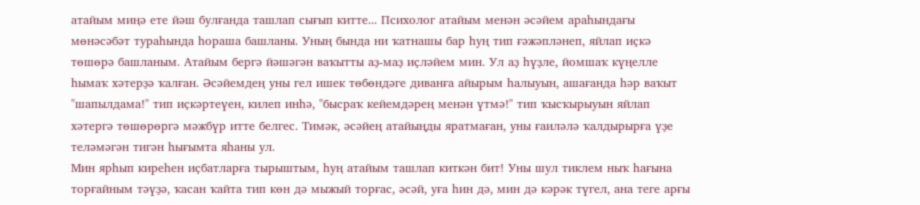атайым миңә ете йәш булғанда ташлап сығып китте... Психолог атайым менән әсәйем араһындағы мөнәсәбәт тураһында һораша башланы. Уның бында ни ҡатнашы бар һуң тип ғәжәпләнеп, яйлап иҫкә төшөрә башланым. Атайым бергә йәшәгән ваҡытты аҙ-маҙ иҫләйем мин. Ул аҙ һүҙле, йомшаҡ күңелле һымаҡ хәтерҙә ҡалған. Әсәйемдең уны гел ишек төбөндәге диванға айырым һалыуын, ашағанда һәр ваҡыт "шапылдама!" тип иҫкәртеүен, килеп инһә, "бысраҡ кейемдәрең менән үтмә!" тип ҡысҡырыуын яйлап хәтергә төшөрөргә мәжбүр итте белгес. Тимәк, әсәйең атайыңды яратмаған, уны ғаиләлә ҡалдырырға үҙе теләмәгән тигән һығымта яһаны ул.
Мин ярһып киреһен иҫбатларға тырыштым, һуң атайым ташлап киткән бит! Уны шул тиклем ныҡ һағына торғайным тәүҙә, ҡасан ҡайта тип көн дә мыжый торғас, әсәй, уға һин дә, мин дә кәрәк түгел, ана теге арғы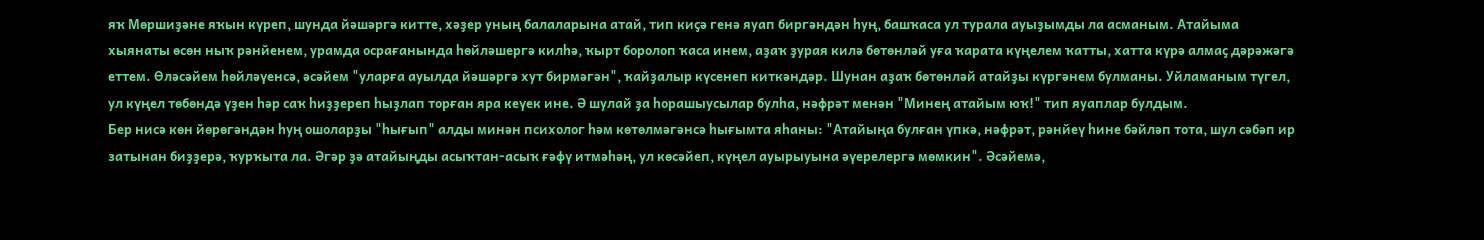яҡ Мөршиҙәне яҡын күреп, шунда йәшәргә китте, хәҙер уның балаларына атай, тип киҫә генә яуап биргәндән һуң, башҡаса ул турала ауыҙымды ла асманым. Атайыма хыянаты өсөн ныҡ рәнйенем, урамда осрағанында һөйләшергә килһә, ҡырт боролоп ҡаса инем, аҙаҡ ҙурая килә бөтөнләй уға ҡарата күңелем ҡатты, хатта күрә алмаҫ дәрәжәгә еттем. Өләсәйем һөйләүенсә, әсәйем "уларға ауылда йәшәргә хут бирмәгән", ҡайҙалыр күсенеп киткәндәр. Шунан аҙаҡ бөтөнләй атайҙы күргәнем булманы. Уйламаным түгел, ул күңел төбөндә үҙен һәр саҡ һиҙҙереп һыҙлап торған яра кеүек ине. Ә шулай ҙа һорашыусылар булһа, нәфрәт менән "Минең атайым юҡ!" тип яуаплар булдым.
Бер нисә көн йөрөгәндән һуң ошоларҙы "һығып" алды минән психолог һәм көтөлмәгәнсә һығымта яһаны: "Атайыңа булған үпкә, нәфрәт, рәнйеү һине бәйләп тота, шул сәбәп ир затынан биҙҙерә, ҡурҡыта ла. Әгәр ҙә атайыңды асыҡтан-асыҡ ғәфү итмәһәң, ул көсәйеп, күңел ауырыуына әүерелергә мөмкин". Әсәйемә,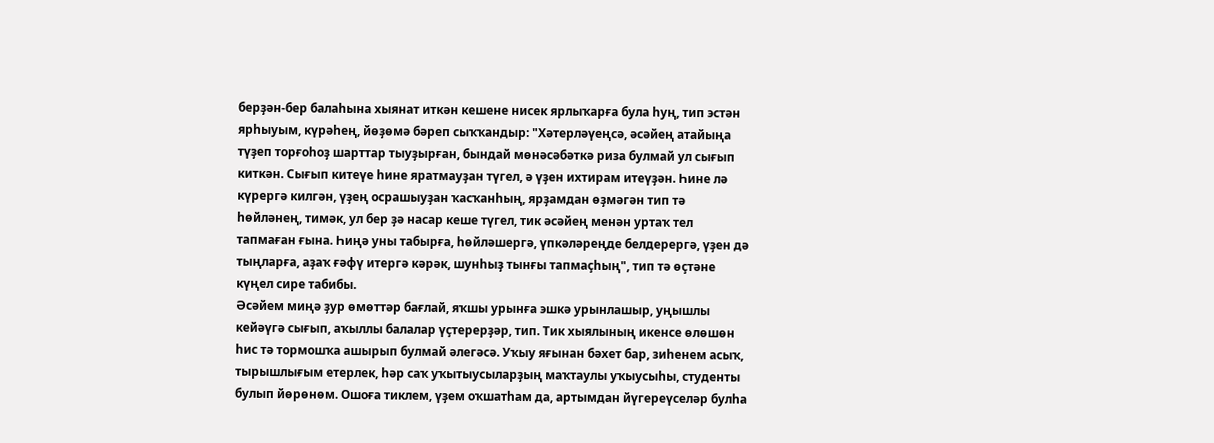берҙән-бер балаһына хыянат иткән кешене нисек ярлыҡарға була һуң, тип эстән ярһыуым, күрәһең, йөҙөмә бәреп сыҡҡандыр: "Хәтерләүеңсә, әсәйең атайыңа түҙеп торғоһоҙ шарттар тыуҙырған, бындай мөнәсәбәткә риза булмай ул сығып киткән. Сығып китеүе һине яратмауҙан түгел, ә үҙен ихтирам итеүҙән. Һине лә күрергә килгән, үҙең осрашыуҙан ҡасҡанһың, ярҙамдан өҙмәгән тип тә һөйләнең, тимәк, ул бер ҙә насар кеше түгел, тик әсәйең менән уртаҡ тел тапмаған ғына. Һиңә уны табырға, һөйләшергә, үпкәләреңде белдерергә, үҙен дә тыңларға, аҙаҡ ғәфү итергә кәрәк, шунһыҙ тынғы тапмаҫһың", тип тә өҫтәне күңел сире табибы.
Әсәйем миңә ҙур өмөттәр бағлай, яҡшы урынға эшкә урынлашыр, уңышлы кейәүгә сығып, аҡыллы балалар үҫтерерҙәр, тип. Тик хыялының икенсе өлөшөн һис тә тормошҡа ашырып булмай әлегәсә. Уҡыу яғынан бәхет бар, зиһенем асыҡ, тырышлығым етерлек, һәр саҡ уҡытыусыларҙың маҡтаулы уҡыусыһы, студенты булып йөрөнөм. Ошоға тиклем, үҙем оҡшатһам да, артымдан йүгереүселәр булһа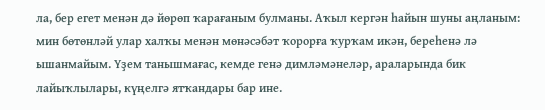ла, бер егет менән дә йөрөп ҡарағаным булманы. Аҡыл кергән һайын шуны аңланым: мин бөтөнләй улар халҡы менән мөнәсәбәт ҡорорға ҡурҡам икән, береһенә лә ышанмайым. Үҙем танышмағас, кемде генә димләмәнеләр, араларында бик лайыҡлылары, күңелгә ятҡандары бар ине.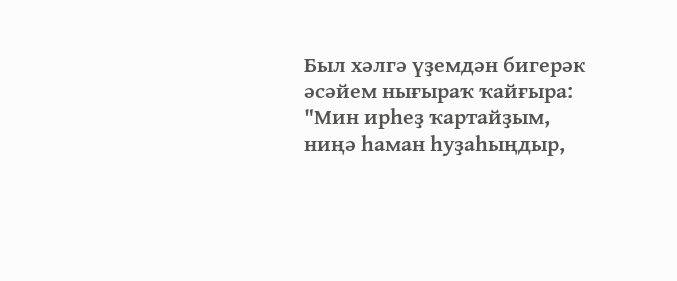Был хәлгә үҙемдән бигерәк әсәйем нығыраҡ ҡайғыра: "Мин ирһеҙ ҡартайҙым, ниңә һаман һуҙаһыңдыр,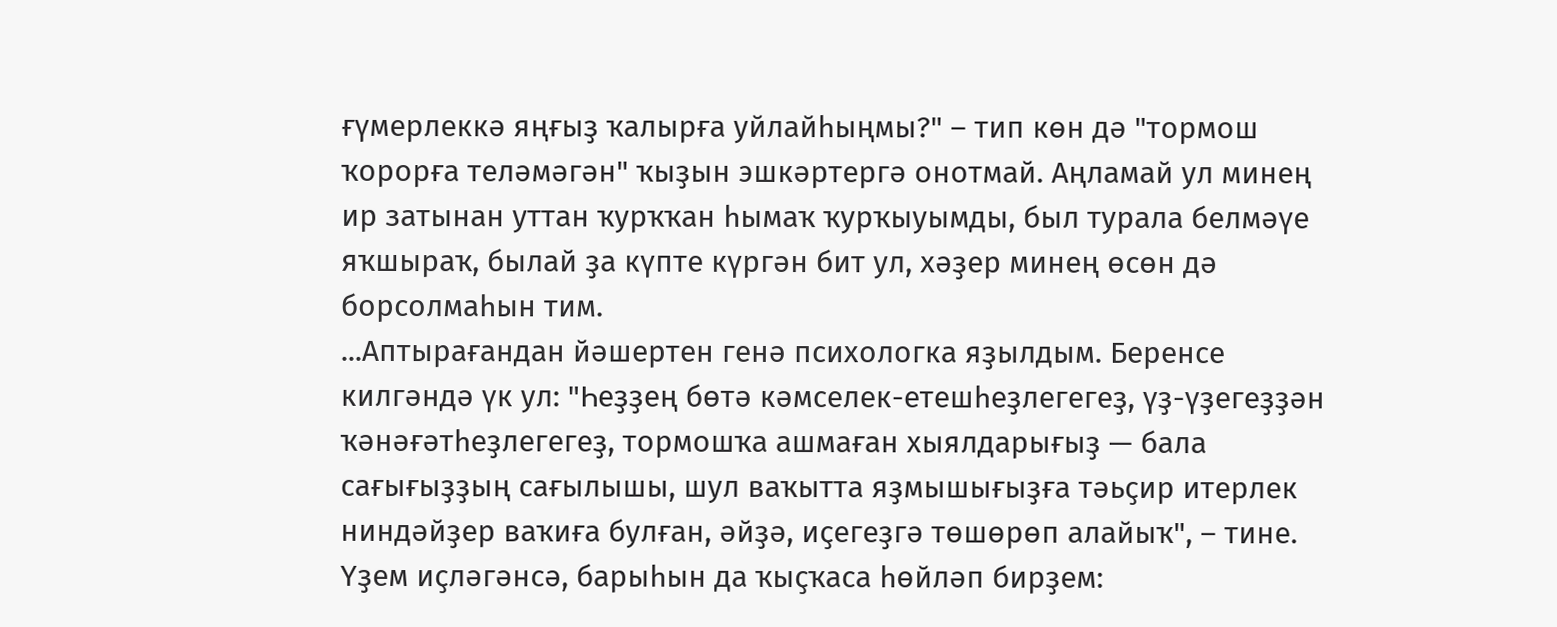ғүмерлеккә яңғыҙ ҡалырға уйлайһыңмы?" – тип көн дә "тормош ҡорорға теләмәгән" ҡыҙын эшкәртергә онотмай. Аңламай ул минең ир затынан уттан ҡурҡҡан һымаҡ ҡурҡыуымды, был турала белмәүе яҡшыраҡ, былай ҙа күпте күргән бит ул, хәҙер минең өсөн дә борсолмаһын тим.
...Аптырағандан йәшертен генә психологка яҙылдым. Беренсе килгәндә үк ул: "Һеҙҙең бөтә кәмселек-етешһеҙлегегеҙ, үҙ-үҙегеҙҙән ҡәнәғәтһеҙлегегеҙ, тормошҡа ашмаған хыялдарығыҙ — бала сағығыҙҙың сағылышы, шул ваҡытта яҙмышығыҙға тәьҫир итерлек ниндәйҙер ваҡиға булған, әйҙә, иҫегеҙгә төшөрөп алайыҡ", – тине. Үҙем иҫләгәнсә, барыһын да ҡыҫҡаса һөйләп бирҙем: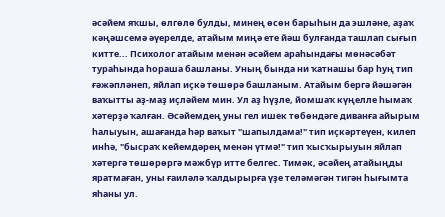әсәйем яҡшы, өлгөлө булды, минең өсөн барыһын да эшләне, аҙаҡ кәңәшсемә әүерелде, атайым миңә ете йәш булғанда ташлап сығып китте... Психолог атайым менән әсәйем араһындағы мөнәсәбәт тураһында һораша башланы. Уның бында ни ҡатнашы бар һуң тип ғәжәпләнеп, яйлап иҫкә төшөрә башланым. Атайым бергә йәшәгән ваҡытты аҙ-маҙ иҫләйем мин. Ул аҙ һүҙле, йомшаҡ күңелле һымаҡ хәтерҙә ҡалған. Әсәйемдең уны гел ишек төбөндәге диванға айырым һалыуын, ашағанда һәр ваҡыт "шапылдама!" тип иҫкәртеүен, килеп инһә, "бысраҡ кейемдәрең менән үтмә!" тип ҡысҡырыуын яйлап хәтергә төшөрөргә мәжбүр итте белгес. Тимәк, әсәйең атайыңды яратмаған, уны ғаиләлә ҡалдырырға үҙе теләмәгән тигән һығымта яһаны ул.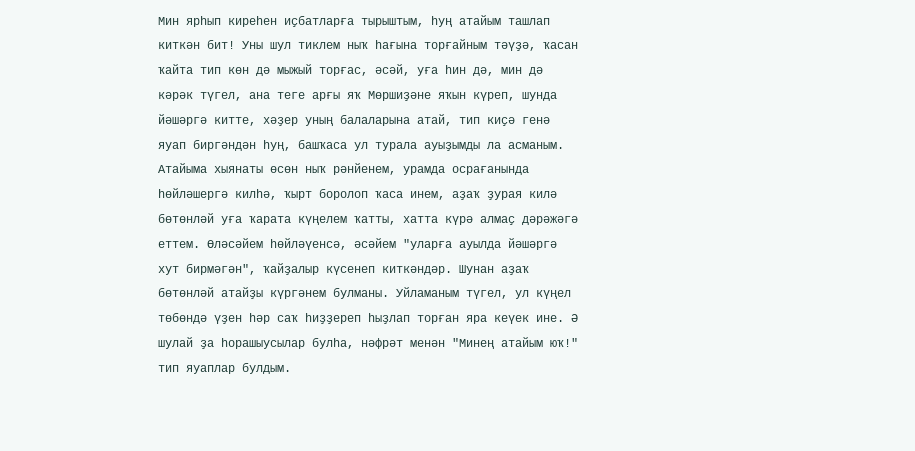Мин ярһып киреһен иҫбатларға тырыштым, һуң атайым ташлап киткән бит! Уны шул тиклем ныҡ һағына торғайным тәүҙә, ҡасан ҡайта тип көн дә мыжый торғас, әсәй, уға һин дә, мин дә кәрәк түгел, ана теге арғы яҡ Мөршиҙәне яҡын күреп, шунда йәшәргә китте, хәҙер уның балаларына атай, тип киҫә генә яуап биргәндән һуң, башҡаса ул турала ауыҙымды ла асманым. Атайыма хыянаты өсөн ныҡ рәнйенем, урамда осрағанында һөйләшергә килһә, ҡырт боролоп ҡаса инем, аҙаҡ ҙурая килә бөтөнләй уға ҡарата күңелем ҡатты, хатта күрә алмаҫ дәрәжәгә еттем. Өләсәйем һөйләүенсә, әсәйем "уларға ауылда йәшәргә хут бирмәгән", ҡайҙалыр күсенеп киткәндәр. Шунан аҙаҡ бөтөнләй атайҙы күргәнем булманы. Уйламаным түгел, ул күңел төбөндә үҙен һәр саҡ һиҙҙереп һыҙлап торған яра кеүек ине. Ә шулай ҙа һорашыусылар булһа, нәфрәт менән "Минең атайым юҡ!" тип яуаплар булдым.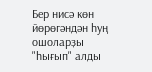Бер нисә көн йөрөгәндән һуң ошоларҙы "һығып" алды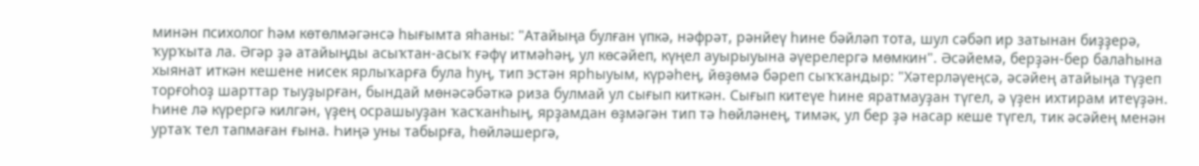минән психолог һәм көтөлмәгәнсә һығымта яһаны: "Атайыңа булған үпкә, нәфрәт, рәнйеү һине бәйләп тота, шул сәбәп ир затынан биҙҙерә, ҡурҡыта ла. Әгәр ҙә атайыңды асыҡтан-асыҡ ғәфү итмәһәң, ул көсәйеп, күңел ауырыуына әүерелергә мөмкин". Әсәйемә, берҙән-бер балаһына хыянат иткән кешене нисек ярлыҡарға була һуң, тип эстән ярһыуым, күрәһең, йөҙөмә бәреп сыҡҡандыр: "Хәтерләүеңсә, әсәйең атайыңа түҙеп торғоһоҙ шарттар тыуҙырған, бындай мөнәсәбәткә риза булмай ул сығып киткән. Сығып китеүе һине яратмауҙан түгел, ә үҙен ихтирам итеүҙән. Һине лә күрергә килгән, үҙең осрашыуҙан ҡасҡанһың, ярҙамдан өҙмәгән тип тә һөйләнең, тимәк, ул бер ҙә насар кеше түгел, тик әсәйең менән уртаҡ тел тапмаған ғына. Һиңә уны табырға, һөйләшергә,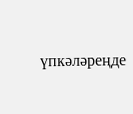үпкәләреңде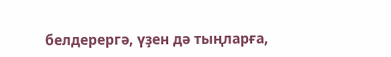белдерергә, үҙен дә тыңларға,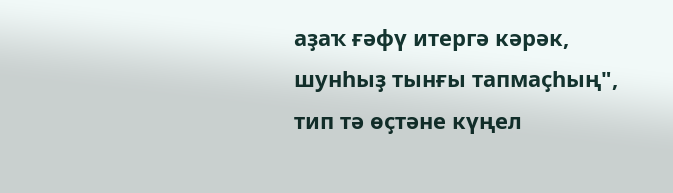аҙаҡ ғәфү итергә кәрәк, шунһыҙ тынғы тапмаҫһың", тип тә өҫтәне күңел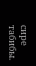сире табибы.